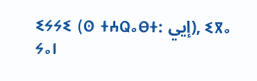ⵉⵢⵢⵉ (ⵙ ⵜⵄⵕⴰⴱⵜ: إيي), ⵉⴳⴰ ⵢⴰⵏ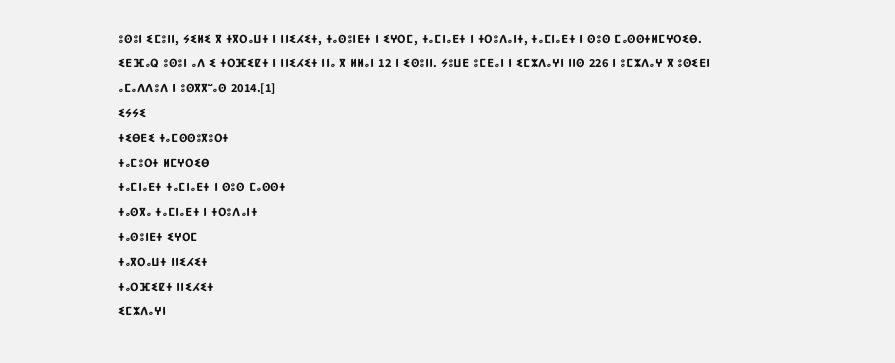ⵓⵙⵓⵏ ⵉⵎⵓⵏⵏ, ⵢⵉⵍⵉ ⴳ ⵜⴳⵔⴰⵡⵜ ⵏ ⵏⵏⵉⵃⵉⵜ, ⵜⴰⵙⵓⵏⴹⵜ ⵏ ⵉⵖⵔⵎ, ⵜⴰⵎⵏⴰⴹⵜ ⵏ ⵜⵔⵓⴷⴰⵏⵜ, ⵜⴰⵎⵏⴰⴹⵜ ⵏ ⵙⵓⵙ ⵎⴰⵙⵙⵜⵍⵎⵖⵔⵉⴱ. ⵉⴹⴼⴰⵕ ⵓⵙⵓⵏ ⴰⴷ ⵉ ⵜⵔⴼⵉⵇⵜ ⵏ ⵏⵏⵉⵃⵉⵜ ⵏⵏⴰ ⴳ ⵍⵍⴰⵏ 12 ⵏ ⵉⵙⵓⵏⵏ. ⵢⵓⵡⴹ ⵓⵎⴹⴰⵏ ⵏ ⵉⵎⵣⴷⴰⵖⵏ ⵏⵏⵙ 226 ⵏ ⵓⵎⵣⴷⴰⵖ ⴳ ⵓⵙⵉⴹⵏ ⴰⵎⴰⴷⴷⵓⴷ ⵏ ⵓⵙⴳⴳⵯⴰⵙ 2014.[1]
ⵉⵢⵢⵉ
ⵜⵉⴱⴹⵉ ⵜⴰⵎⵙⵙⵓⴳⵓⵔⵜ
ⵜⴰⵎⵓⵔⵜ ⵍⵎⵖⵔⵉⴱ
ⵜⴰⵎⵏⴰⴹⵜ ⵜⴰⵎⵏⴰⴹⵜ ⵏ ⵙⵓⵙ ⵎⴰⵙⵙⵜ
ⵜⴰⵙⴳⴰ ⵜⴰⵎⵏⴰⴹⵜ ⵏ ⵜⵔⵓⴷⴰⵏⵜ
ⵜⴰⵙⵓⵏⴹⵜ ⵉⵖⵔⵎ
ⵜⴰⴳⵔⴰⵡⵜ ⵏⵏⵉⵃⵉⵜ
ⵜⴰⵔⴼⵉⵇⵜ ⵏⵏⵉⵃⵉⵜ
ⵉⵎⵣⴷⴰⵖⵏ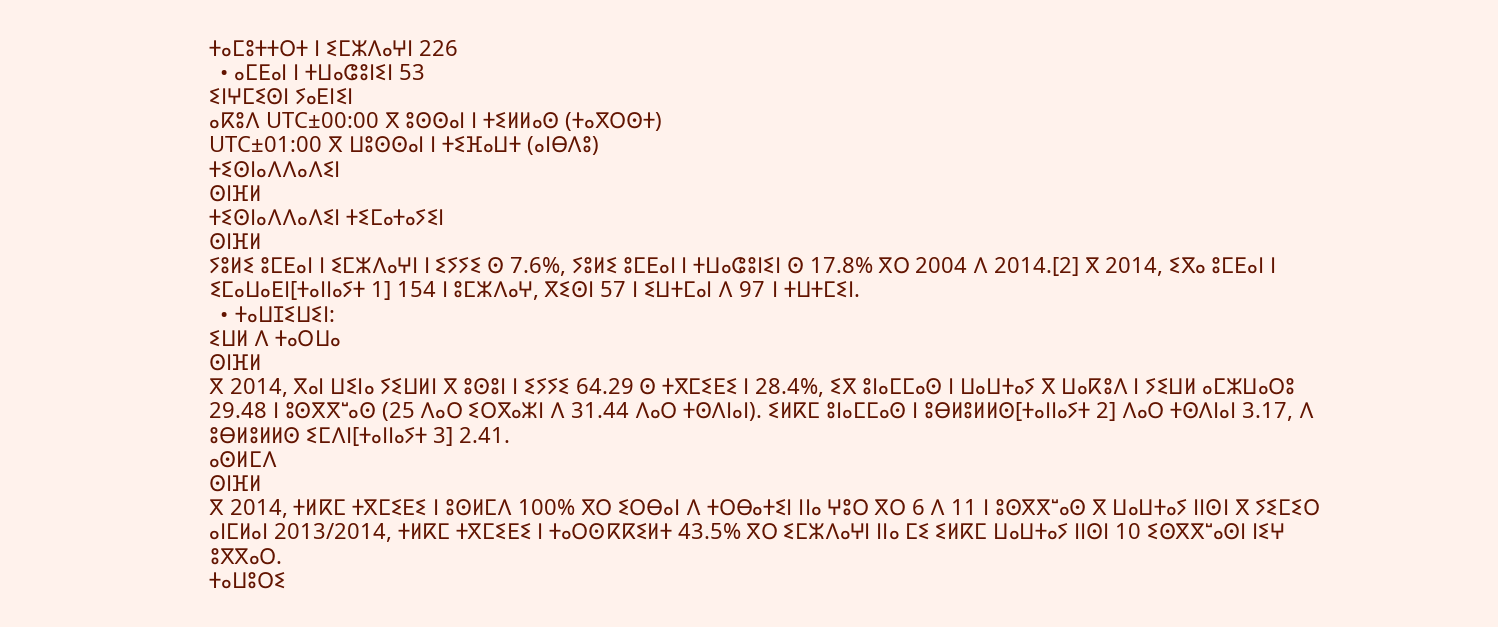ⵜⴰⵎⵓⵜⵜⵔⵜ ⵏ ⵉⵎⵣⴷⴰⵖⵏ 226
  • ⴰⵎⴹⴰⵏ ⵏ ⵜⵡⴰⵛⵓⵏⵉⵏ 53
ⵉⵏⵖⵎⵉⵙⵏ ⵢⴰⴹⵏⵉⵏ
ⴰⴽⵓⴷ UTC±00:00 ⴳ ⵓⵙⵙⴰⵏ ⵏ ⵜⵉⵍⵍⴰⵙ (ⵜⴰⴳⵔⵙⵜ)
UTC±01:00 ⴳ ⵡⵓⵙⵙⴰⵏ ⵏ ⵜⵉⴼⴰⵡⵜ (ⴰⵏⴱⴷⵓ)
ⵜⵉⵙⵏⴰⴷⴷⴰⴷⵉⵏ
ⵙⵏⴼⵍ
ⵜⵉⵙⵏⴰⴷⴷⴰⴷⵉⵏ ⵜⵉⵎⴰⵜⴰⵢⵉⵏ
ⵙⵏⴼⵍ
ⵢⵓⵍⵉ ⵓⵎⴹⴰⵏ ⵏ ⵉⵎⵣⴷⴰⵖⵏ ⵏ ⵉⵢⵢⵉ ⵙ 7.6%, ⵢⵓⵍⵉ ⵓⵎⴹⴰⵏ ⵏ ⵜⵡⴰⵛⵓⵏⵉⵏ ⵙ 17.8% ⴳⵔ 2004 ⴷ 2014.[2] ⴳ 2014, ⵉⴳⴰ ⵓⵎⴹⴰⵏ ⵏ ⵉⵎⴰⵡⴰⴹⵏ[ⵜⴰⵏⵏⴰⵢⵜ 1] 154 ⵏ ⵓⵎⵣⴷⴰⵖ, ⴳⵉⵙⵏ 57 ⵏ ⵉⵡⵜⵎⴰⵏ ⴷ 97 ⵏ ⵜⵡⵜⵎⵉⵏ.
  • ⵜⴰⵡⵊⵉⵡⵉⵏ:
ⵉⵡⵍ ⴷ ⵜⴰⵔⵡⴰ
ⵙⵏⴼⵍ
ⴳ 2014, ⴳⴰⵏ ⵡⵉⵏⴰ ⵢⵉⵡⵍⵏ ⴳ ⵓⵙⵓⵏ ⵏ ⵉⵢⵢⵉ 64.29 ⵙ ⵜⴳⵎⵉⴹⵉ ⵏ 28.4%, ⵉⴳ ⵓⵏⴰⵎⵎⴰⵙ ⵏ ⵡⴰⵡⵜⴰⵢ ⴳ ⵡⴰⴽⵓⴷ ⵏ ⵢⵉⵡⵍ ⴰⵎⵣⵡⴰⵔⵓ 29.48 ⵏ ⵓⵙⴳⴳⵯⴰⵙ (25 ⴷⴰⵔ ⵉⵔⴳⴰⵣⵏ ⴷ 31.44 ⴷⴰⵔ ⵜⵙⴷⵏⴰⵏ). ⵉⵍⴽⵎ ⵓⵏⴰⵎⵎⴰⵙ ⵏ ⵓⴱⵍⵓⵍⵍⵙ[ⵜⴰⵏⵏⴰⵢⵜ 2] ⴷⴰⵔ ⵜⵙⴷⵏⴰⵏ 3.17, ⴷ ⵓⴱⵍⵓⵍⵍⵙ ⵉⵎⴷⵏ[ⵜⴰⵏⵏⴰⵢⵜ 3] 2.41.
ⴰⵙⵍⵎⴷ
ⵙⵏⴼⵍ
ⴳ 2014, ⵜⵍⴽⵎ ⵜⴳⵎⵉⴹⵉ ⵏ ⵓⵙⵍⵎⴷ 100% ⴳⵔ ⵉⵔⴱⴰⵏ ⴷ ⵜⵔⴱⴰⵜⵉⵏ ⵏⵏⴰ ⵖⵓⵔ ⴳⵔ 6 ⴷ 11 ⵏ ⵓⵙⴳⴳⵯⴰⵙ ⴳ ⵡⴰⵡⵜⴰⵢ ⵏⵏⵙⵏ ⴳ ⵢⵉⵎⵉⵔ ⴰⵏⵎⵍⴰⵏ 2013/2014, ⵜⵍⴽⵎ ⵜⴳⵎⵉⴹⵉ ⵏ ⵜⴰⵔⵙⴽⴽⵉⵍⵜ 43.5% ⴳⵔ ⵉⵎⵣⴷⴰⵖⵏ ⵏⵏⴰ ⵎⵉ ⵉⵍⴽⵎ ⵡⴰⵡⵜⴰⵢ ⵏⵏⵙⵏ 10 ⵉⵙⴳⴳⵯⴰⵙⵏ ⵏⵉⵖ ⵓⴳⴳⴰⵔ.
ⵜⴰⵡⵓⵔⵉ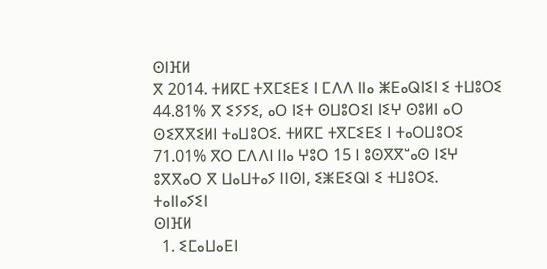ⵙⵏⴼⵍ
ⴳ 2014. ⵜⵍⴽⵎ ⵜⴳⵎⵉⴹⵉ ⵏ ⵎⴷⴷ ⵏⵏⴰ ⵥⴹⴰⵕⵏⵉⵏ ⵉ ⵜⵡⵓⵔⵉ 44.81% ⴳ ⵉⵢⵢⵉ, ⴰⵔ ⵏⵉⵜ ⵙⵡⵓⵔⵉⵏ ⵏⵉⵖ ⵙⵓⵍⵏ ⴰⵔ ⵙⵉⴳⴳⵉⵍⵏ ⵜⴰⵡⵓⵔⵉ. ⵜⵍⴽⵎ ⵜⴳⵎⵉⴹⵉ ⵏ ⵜⴰⵔⵡⵓⵔⵉ 71.01% ⴳⵔ ⵎⴷⴷⵏ ⵏⵏⴰ ⵖⵓⵔ 15 ⵏ ⵓⵙⴳⴳⵯⴰⵙ ⵏⵉⵖ ⵓⴳⴳⴰⵔ ⴳ ⵡⴰⵡⵜⴰⵢ ⵏⵏⵙⵏ, ⵉⵥⴹⵉⵕⵏ ⵉ ⵜⵡⵓⵔⵉ.
ⵜⴰⵏⵏⴰⵢⵉⵏ
ⵙⵏⴼⵍ
  1. ⵉⵎⴰⵡⴰⴹⵏ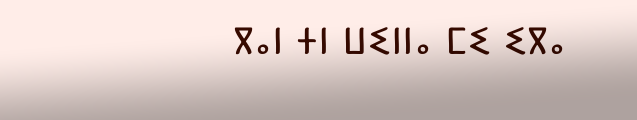ⴳⴰⵏ ⵜⵏ ⵡⵉⵏⵏⴰ ⵎⵉ ⵉⴳⴰ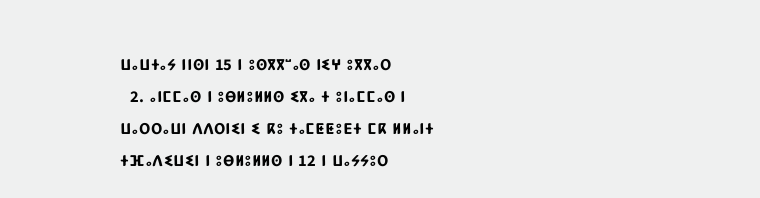ⵡⴰⵡⵜⴰⵢ ⵏⵏⵙⵏ 15 ⵏ ⵓⵙⴳⴳⵯⴰⵙ ⵏⵉⵖ ⵓⴳⴳⴰⵔ
  2. ⴰⵏⵎⵎⴰⵙ ⵏ ⵓⴱⵍⵓⵍⵍⵙ ⵉⴳⴰ ⵜ ⵓⵏⴰⵎⵎⴰⵙ ⵏ ⵡⴰⵔⵔⴰⵡⵏ ⴷⴷⵔⵏⵉⵏ ⵉ ⴽⵓ ⵜⴰⵎⵟⵟⵓⴹⵜ ⵎⴽ ⵍⵍⴰⵏⵜ ⵜⴼⴰⴷⵉⵡⵉⵏ ⵏ ⵓⴱⵍⵓⵍⵍⵙ ⵏ 12 ⵏ ⵡⴰⵢⵢⵓⵔ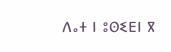ⴷⴰⵜ ⵏ ⵓⵙⵉⴹⵏ ⴳ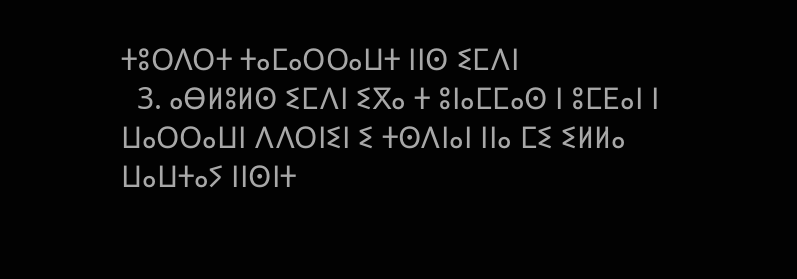ⵜⵓⵔⴷⵔⵜ ⵜⴰⵎⴰⵔⵔⴰⵡⵜ ⵏⵏⵙ ⵉⵎⴷⵏ
  3. ⴰⴱⵍⵓⵍⵙ ⵉⵎⴷⵏ ⵉⴳⴰ ⵜ ⵓⵏⴰⵎⵎⴰⵙ ⵏ ⵓⵎⴹⴰⵏ ⵏ ⵡⴰⵔⵔⴰⵡⵏ ⴷⴷⵔⵏⵉⵏ ⵉ ⵜⵙⴷⵏⴰⵏ ⵏⵏⴰ ⵎⵉ ⵉⵍⵍⴰ ⵡⴰⵡⵜⴰⵢ ⵏⵏⵙⵏⵜ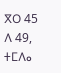ⴳⵔ 45 ⴷ 49, ⵜⵎⴷⴰ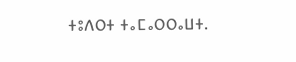ⵜⵓⴷⵔⵜ ⵜⴰⵎⴰⵔⵔⴰⵡⵜ.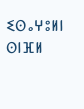ⵉⵙⴰⵖⵓⵍⵏ
ⵙⵏⴼⵍ